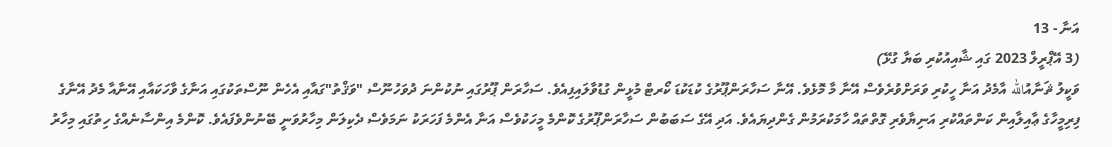އަނާ - 13
(3 އޭޕްރީލް 2023 ގައި ޝާއިއުކުރި ބަޔާ ގުޅޭ)
ވަކީލު ޘަނާއުالله އާމެދު އަނާ ހީކުރި ވަރަށްވުރެވެސް އޭނާ މާ މޮޅެވެ. އޭނާ ސަހާރަންޕޫރުގެ ކުޑަކުޑަ ކޯރޓް މުޅީން ގުޑުވާލައިފިއެވެ. ސަހާރަން ޕޫރުގައި ނުކުންނަ ދުވަހުނޫސް "ވަޤްތު"ގައާއި އެހެން ނޫސްތަކުގައި އަނާގެ ވާހަކައާއި އޭނާއާ މެދު އޭނާގެ ފިރިމީހާގެ ޢާއިލާއިން ކަންތައްކުރި އަނިޔާވެރި ގޮތްތައް ހާމަކުރަމުން ގެންދިޔައެވެ. އަދި އޭގެ ސަބަބުން ސަހާރަންޕޫރުގެ ކޮންމެ މީހަކުވެސް އަނާ އެންމެ ފަހަރަކު ނަމަވެސް ދެކިލަން މިހާރުވަނީ ބޭނުންވެފައެވެ. ކޮންމެ އިންސާނެއްގެ ހިތުގައި މިހާރު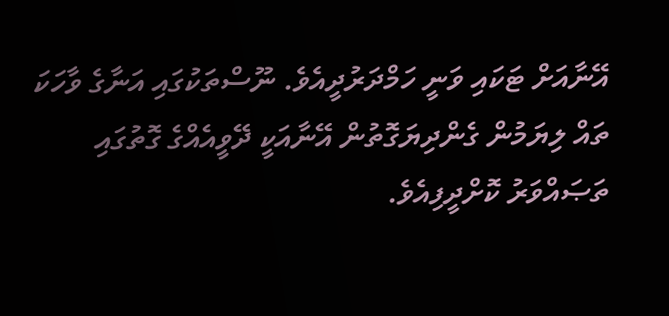އޭނާއަށް ޓަކައި ވަނީ ހަމްދަރުދީއެވެ. ނޫސްތަކުގައި އަނާގެ ވާހަކަ ތައް ލިޔަމުން ގެންދިޔަގޮތުން އޭނާއަކީ ދޭވީއެއްގެ ގޮތުގައި ތަޞައްވަރު ކޮށްދީފިއެވެ.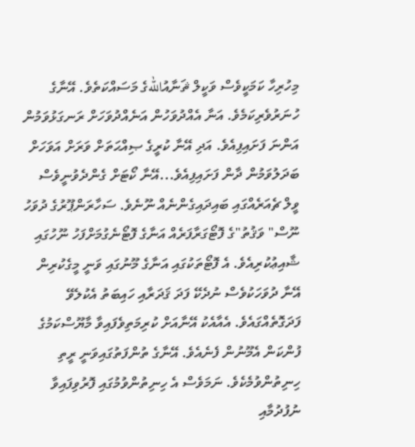މިހުރިހާ ކަމަކީވެސް ވަކީލް ޘަނާއުاللهގެ މަސައްކަތެވެ. އޭނާގެ ހުނަރުވެރިކަމެވެ. އަނާ އެއްދުވަހުން އަނެއްދުވަހަށް ރަނގަޅުވަމުން އަންނަ ފަށައިފިއެވެ. އަދި އޭނާ ކުރީގެ ޞިއްޙަތަށް ވަރަށް އަވަހަށް ބަދަލުވަމުން ދާން ފަށައިފިއެވެ...އޭނާ ކޯޓަށް ގެންދެވުނީވެސް ވީލް ޗެއަރެއްގައި ބައިދައިގެންނެއް ނޫނެވެ. ސަހާރަންޕޫރުގެ ދުވަހު ނޫސް" ވަޤުތު"ގެ ފޮޓޯގަރާފަރެއް އަނާގެ ފޮޓޯނެގުމަށްފަހު ނޫހުގައި ޝާއިޢުކުރިއެވެ. އެ ފޮޓޯތަކުގައި އަނާގެ މޫނުގައި ވަނީ މީގެކުރިން އޭނާ ދުވަހަކުވެސް ނުދެކޭ ފަދަ ޤަދަރާއި ހައިބަތު އެކުލެވޭ ފަދަގޮތެއްގައެވެ. އެއާއެކު އޭނާއަށް ކުރިމަތިވެފައިވާ މާޔޫސްކަމުގެ ފުންކަން އެމޫނުން ފެނެއެވެ. އޭނާގެ ތުންފަތުގައިވަނީ ރީތި ހިނިތުންވުމެކެވެ. ނަމަވެސް އެ ހިނިތުންވުމުގައި ފޮރުވިފައިވާ ނުފުދުމާއި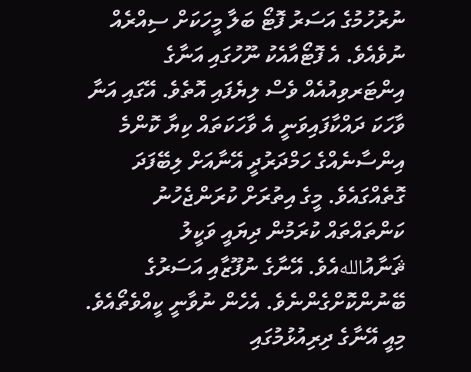ނުރުހުމުގެ އަސަރު ފޮޓޯ ބަލާ މީހަކަށް ސިއްރެއް ނުވެއެވެ. އެ ފޮޓޯއާއެކު ނޫހުގައި އަނާގެ އިންޓަރވިއުއެއް ވެސް ލިޔެފައި އޮތެވެ. އޭގައި އަނާ ވާހަކަ ދައްކާފައިވަނީ އެ ވާހަކަތައް ކިޔާ ކޮންމެ އިންސާނެއްގެ ހަމްދަރުދީ އޭނާއަށް ލިބޭފަދަ ގޮތެއްގައެވެ. މީގެ އިތުރަށް ކުރަންޖެހުނު ކަންތައްތައް ކުރަމުން ދިޔައީ ވަކީލު ޘަނާއުاللهއެވެ. އޭނާގެ ނުފޫޒާއި އަސަރުގެ ބޭނުންކޮށްގެންނެވެ. އެހެން ނުވާނީ ކީއްވެތޯއެވެ. މިއީ އޭނާގެ ދިރިއުޅުމުގައި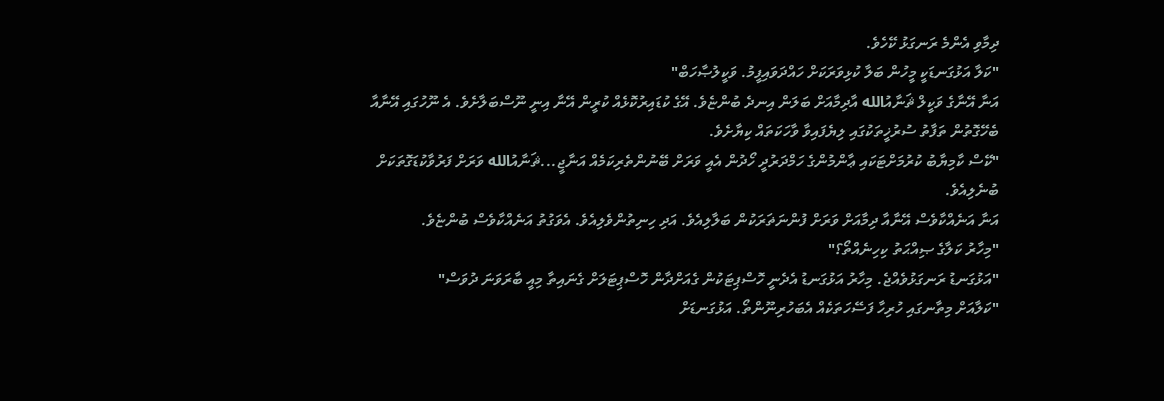ދިމާވި އެންމެ ރަނގަޅު ކޭހެވެ.
"ކަލާ އަޅުގަނޑަކީ މީހުން ބަލާ ކުޅިވަރަކަށް ހައްދަވައިފީމު. ވަކީލުޞާހަބް"
އަނާ އޭނާގެ ވަކީލް ޘަނާއުالله އާދިމާއަށް ބަލަން އިނދެ ބުންޏެވެ. އޭގެ ކުޑައިރުކޮޅެއް ކުރީން އޭނާ އިނީ ނޫސްބަލާށެވެ. އެ ނޫހުގައި އޭނާއާ ބެހޭގޮތުން ތަފާތު ސުރުޚީތަކުގައި ލިޔެފައިވާ ވާހަކަތައް ކިޔާށެވެ.
"ކޭސް ކާމިޔާބު ކުރުމަށްޓަކައި ޢާންމުންގެ ހަމްދަރުދީ ހޯދުން އެއީ ވަރަށް ބޭނުންތެރިކަމެއް އަނާޖީ...ޘަނާއުالله ވަރަށް ފަރުވާކުޑަގޮތަކަށް ބުނެލިއެވެ.
އަނާ އަނެއްކާވެސް އޭނާއާ ދިމާއަށް ވަރަށް ފުންނަޡަރަކުން ބަލާލިއެވެ. އަދި ހިނިތުންވެލިއެވެ. އެވަގުތު އަނެއްކާވެސް ބުންޏެވެ.
"މިހާރު ކަލާގެ ޞިއްޙަތު ކިހިނެއްތޯ؟"
"އަޅުގަނޑު ރަނގަޅުވެއްޖެ. މިހާރު އަޅުގަނޑު އެދެނީ ހޮސްޕިޓަކުން ގެއަށްދާން ހޮސްޕިޓަލަށް ގެނައިތާ މިއީ ބާރަވަނަ ދުވަސް"
"ކަލާއަށް މިތާނގައި ހުރިހާ ފަސޭހަތަކެއް އެބަހުރިނޫންތޯ. އަޅުގަނޑަށް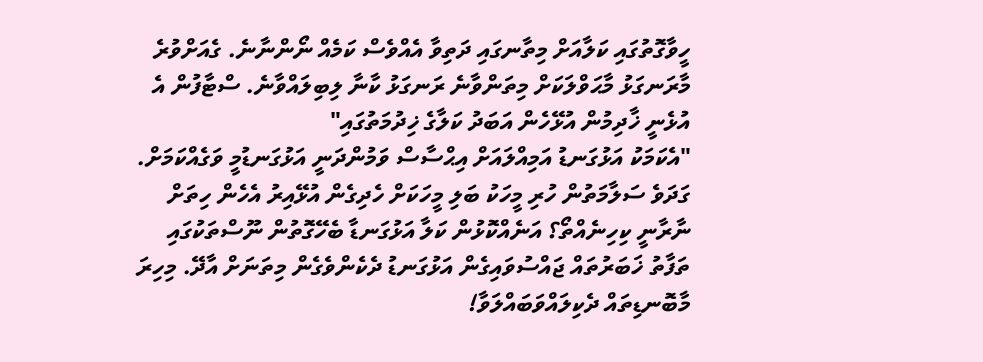ހީވާގޮތުގައި ކަލާއަށް މިތާނގައި ދަތިވާ އެއްވެސް ކަމެއް ނޯންނާނެ. ގެއަށްވުރެ މާރަނގަޅު މާޙަވްލަކަށް މިތަންވާނެ ރަނގަޅު ކާނާ ލިބިލައްވާނެ. ސްޓާފުން އެ އުޅެނީ ޚާދިމުން އުޅޭހެން އަބަދު ކަލާގެ ޚިދުމަތުގައި"
"އެކަމަކު އަޅުގަނޑު އަމިއްލައަށް އިޙްސާސް ވަމުންދަނީ އަޅުގަނޑުމީ ވަގެއްކަމަށް. ގަދަވެ ސަލާމަތުން ހުރި މީހަކު ބަލި މީހަކަށް ހެދިގެން އުޅޭއިރު އެހެން ހިތަށް ނާރާނީ ކިހިނެއްތޯ؟ އަނެއްކޮޅުން ކަލާ އަޅުގަނޑާ ބެހޭގޮތުން ނޫސްތަކުގައި ތަފާތު ޚަބަރުތައް ޖައްސުވައިގެން އަޅުގަނޑު ދެކެންވެގެން މިތަނަށް އާދޭ. މިހިރަ  މާބޮނޑިތައް ދެކިލައްވަބައްލަވާ!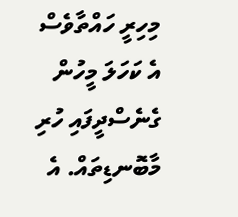މިހިރީ ހައްތާވެސް އެ ކަހަލަ މީހުން ގެނެސްދީފައި ހުރި މާބޮނޑިތައް. އެ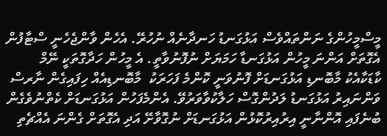މީސްމީހުންގެ ނަންތައްވެސް އަޅުގަނޑު ހަނދާނެއް ނުހުރޭ. އެހެން ވާންޖެހެނީ ސްޓާފުން އެގޮތަށް އަންނަ މީހުން އަޅުގަނޑާ ހަމަޔަށް ނުފޮނުވާތީ. އެ މީހުން ހަދާގޮތަކީ ނޭމް ކާޑަކާއެކު މާބޮނޑި އަޅުގަނޑަށް ފޮނުވަނީ ކޮންމެ ފަހަރަކު  މާބޮނޑިއެއް ހިފައިގެން ނާރސް ވަންނައިރު އަޅުގަނޑު ލަދުންގޮސް ހަލާކުވާވަރުވޭ. އެންމެފަހުން އަޅުގަނޑަށް ކެތްނުވެގެން ބުނެފައި އޮންނާނީ އިރުއިރުކޮޅުން އަޅުގަނޑަށް ނުގޮވާށޭ އަދި އެގޮތަށް ގެންނަ އެއްޗެތި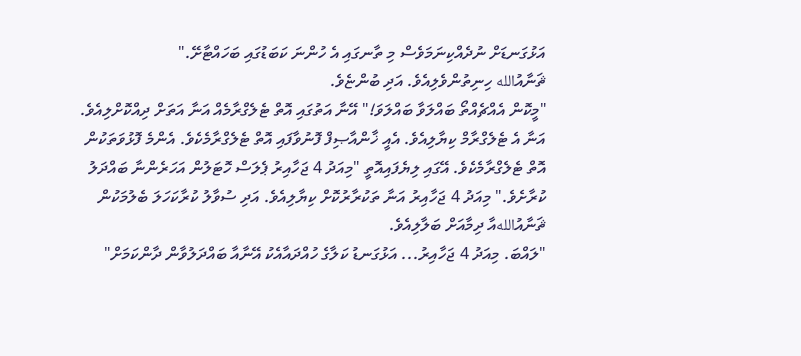އަޅުގަނޑަށް ނުދެއްކިނަމަވެސް މި ތާނގައި އެ ހުންނަ ކަބަޑުގައި ބަހައްޓާށޭ."
ޘަނާއުالله ހިނިތުންވެލިއެވެ. އަދި ބުންޏެވެ.
"މީކޮން އެއްޗެއްތޯ ބައްލަވާ ބައްލަވަ!" އޭނާ އަތުގައި އޮތް ޓެލެގްރާމެއް އަނާ އަތަށް ދިއްކޮށްލިއެވެ.
އަނާ އެ ޓެލެގްރާމް ކިޔާލިއެވެ. އެއީ ޚާންއާޞިފް ފޮނުވާފައި އޮތް ޓެލެގްރާމެކެވެ. އެންމެ ފޮޅުވަތަކުން އޮތް ޓެލެގްރާމެކެވެ. އޭގައި ލިޔެފައިއޮތީ "މިއަދު 4 ޖަހާއިރު ޕެލަސް ހޮޓަލުން އަހަރެންނާ ބައްދަލު ކުރާށެވެ." މިއަދު 4 ޖަހާއިރު އަނާ ތަކުރާރުކޮށް ކިޔާލިއެވެ. އަދި ސުވާލު ކުރާކަހަލަ ބެލުމަކުން ޘަނާއުاللهއާ ދިމާއަށް ބަލާލިއެވެ.
"ލައްބަ. މިއަދު 4 ޖަހާއިރު... އަޅުގަނޑު ކަލާގެ ހުއްދައާއެކު އޭނާއާ ބައްދަލުވާން ދާންކަމަށް"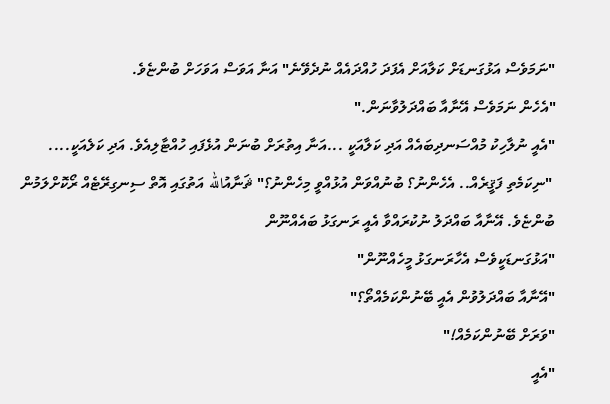"ނަމަވެސް އަޅުގަނޑަށް ކަލާއަށް އެފަދަ ހުއްދައެއް ނުދެވޭނެ" އަނާ އަވަސް އަވަހަށް ބުންޏެވެ.
"އެހެން ނަމަވެސް އޭނާއާ ބައްދަލުވާނަން."
"އެއީ ނުލާހިކު މުއްސަނދިބައެއް އަދި ކަލާއަކީ ...އަނާ އިތުރަށް ބުނަން އުޅެފައި ހުއްޓާލިއެވެ. އަދި ކަލެއަކީ....
 "ނިކަމެތި ފަޤީރެއް.. އެހެންނު؟ ބުނުއްވަން އުޅުއްވީ މިހެންނު؟" ޘަނާއުالله އަތުގައި އޮތް ސިނގިރޭޓެއް ރޯކޮށްލަމުން ބުންޏެވެ. އޭނާއާ ބައްދަލު ނުކުރައްވާ އެއީ ރަނގަޅު ބައެއްނޫން
"އަޅުގަނޑަކީވެސް އެހާރަނގަޅު މީހެއްނޫން"
"އޭނާއާ ބައްދަލުވުން އެއީ ބޭނުންކަމެއްތޯ؟"
"ވަރަށް ބޭނުންކަމެއް!"
"އެއީ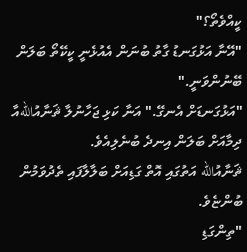ކީއްވެތޯ؟"
"އޭނާ އަޅުގަނޑު ގާތު ބުނަން އެއުޅެނީ ކީކޭތޯ ބަލަން ބޭނުންވަނީ."
"އަޅުގަނޑަށް އެނގޭ." އަނާ ކަޅި ޖަހާނުލާ ޘަނާއުاللهއާ ދިމާއަށް ބަލަން އިނދެ ބުނެލިއެވެ.
ޘަނާއުالله އަތުގައި އޮތް ގަޑިއަށް ބަލާލާފައި ތެދުވަމުން ބުންޏެވެ.
"ތިންގަޑި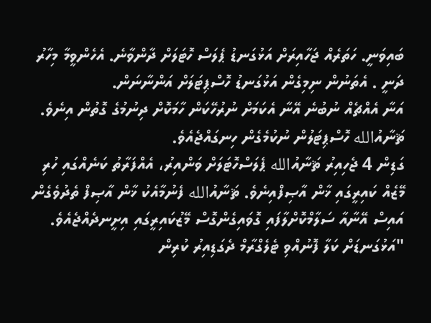ބައިވަނީ. ހަތަރެއް ޖަހާއިރަށް އަޅުގަނޑު ޕެލަސް ހޮޓަލަށް ދާންވާނެ. އެހެންވީމާ މިހާރު ދަނީ . އެތަނުން ނިމިގެން އަޅުގަނޑު ހޮސްޕިޓަލަށް އަންނާނަން.
އަނާ އެއްޗެއް ނުބުނެ އޭނާ އެކަމަށް ނުރުހޭކަން ހާމަކޮށް ދިނުމުގެ ގޮތުން އިނެވެ. ޘަނާއުالله ހޮސްޕިޓަލުން ނުކުމެގެން ހިނގައްޖެއެވެ.
ގަޑިން 4 ޖެހިއިރު ޘަނާއުالله ޕެލަސްހޮޓަލަށް ވަންއިރު، އެއްފަރާތު ކަނެއްގައި ހުރި މޭޒެއް ކައިރީގައި ޚާން އާޞިފްއިނެވެ. ޘަނާއުالله ފެނުމާއެކު ޚާން އާޞިފް ތެދުވެގެން އައިސް އޭނާއާ ސަލާމްކޮށްލާފައި ގޮވައިގެންގޮސް މޭޒުކައިރީގައި އިށީނދެއްޖެއެވެ.
"އަޅުގަނޑަށް ކަލާ ފޮނުއްވި ޓެލެގްރާމް ދެގަޑިއިރު ކުރިން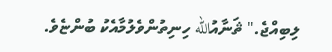ލިބިއްޖެ." ޘަނާއުالله ހިނިތުންވެލުމާއެކު ބުންޏެވެ.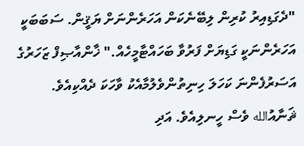"ދެގަޑިއިރު ކުރިން ލިބޭނެކަން އަހަރެންނަށް ޔަޤީން. ސަބަބަކީ އަހަރެންނަކީ ގަޑިޔަށް ފަރުވާ ބަހައްޓާމީހެއް." ޚާންއާޞިފް ޒަހަރުގެ އަސަރުފެންނަ ކަހަލަ ހިނިތުންވެލުމާއެކު ވާހަކަ ދެއްކިއެވެ. ޘަނާއުالله ވެސް ހީނލިއެވެ. އަދި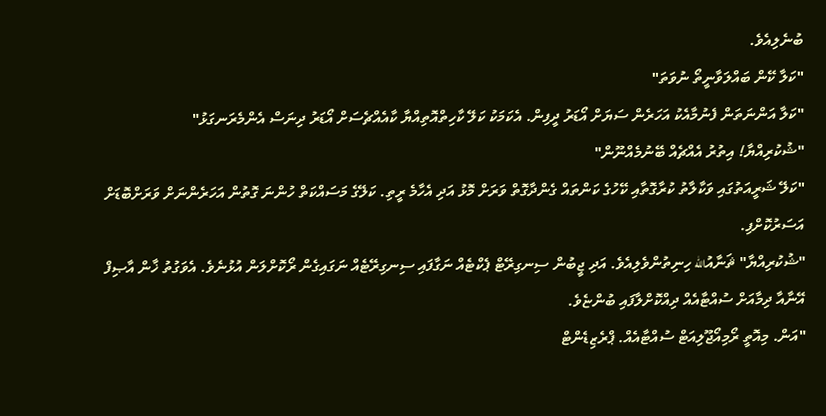ބުނެލިއެވެ.
"ކަލާ ކޭން ބައްލަވާނީތޯ ނުވަތަ"
"ކަލާ އަންނަތަން ފެނުމާއެކު އަހަރެން ސަޔަށް އޯޑަރު ދީފިން. އެކަމަކު ކަލޭ ކާހިތްއޮތިއްޔާ ކާއެއްޗެސަށް އޯޑަރު ދިނަސް އެންމެރަނގަޅު"
"ޝުކުރިއްޔާ! އިތުރު އެއްޗެއް ބޭނުމެއްނޫން"
"ކަލޭ ޝަރީއަތުގައި ވަކާލާތު ކުރާގޮތާއި ކޭހުގެ ކަންތައް ގެންދާގޮތް ވަރަށް މޮޅު އަދި އެހާމެ ރީތި. ކަލޭގެ މަސައްކަތް ހުންނަ ގޮތުން އަހަރެންނަށް ވަރަށްބޮޑަށް އަސަރުކޮށްފި.
"ޝުކުރިއްޔާ" ޘަނާއުالله ހިނިތުންވެލިއެވެ. އަދި ޖީބުން ސިނގިރޭޓް ޕެކްޓެއް ނަގާފައި ސިނގިރޭޓެއް ނަގައިގެން ރޯކޮށްލަން އުޅުނެވެ. އެވަގުތު ޚާން އާޞިފް އޭނާއާ ދިމާއަށް ސުއްޓާއެއް ދިއްކޮށްލާފައި ބުންޏެވެ.
"އަން. މިއޮތީ ރޯމިއޯޖޫލިއަޓް ސުއްޓާއެއް. ޕްރެޒިޑެންޓް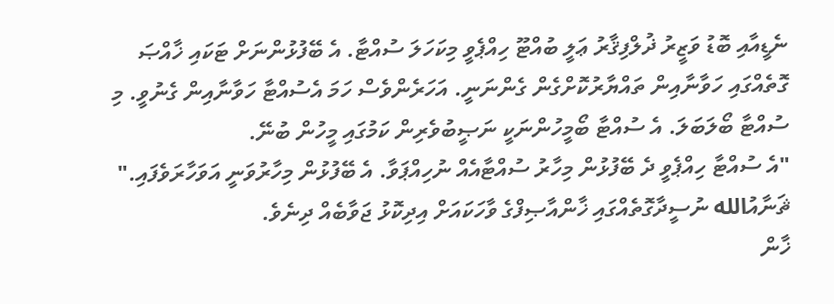ނެޑީއާއި ބޮޑު ވަޒީރު ޛުލްފިޤާރު ޢަލީ ބުއްޓޫ ހިއްޕެވީ މިކަހަލަ ސުއްޓާ. އެ ބޭފުޅުންނަށް ޓަކައި ޚާއްޞަ ގޮތެއްގައި ހަވާނާއިން ތައްޔާރުކޮށްގެން ގެންނަނީ. އަހަރެންވެސް ހަމަ އެސުއްޓާ ހަވާނާއިން ގެނުވީ. މި ސުއްޓާ ބޯލަބަލަ. އެ ސުއްޓާ ބޯމީހުންނަކީ ނަޞީބުވެރިން ކަމުގައި މީހުން ބުނޭ.
"އެ ސުއްޓާ ހިއްޕެވީ ދެ ބޭފުޅުން މިހާރު ސުއްޓާއެއް ނުހިއްޕަވާ. އެ ބޭފުޅުން މިހާރުވަނީ އަވަހާރަވެފައި." ޘަނާއުالله ނުސީދާގޮތެއްގައި ޚާންއާޞިފްގެ ވާހަކައަށް އިދިކޮޅު ޖަވާބެއް ދިނެވެ.
ޚާން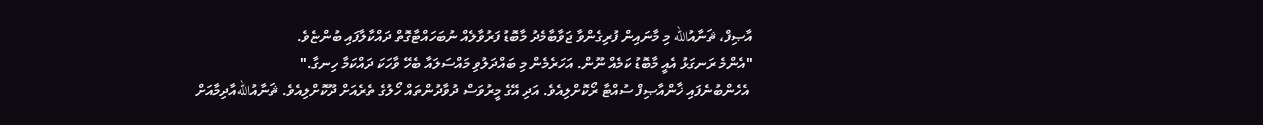އާޞިފް، ޘަނާއުالله މި މާނައިން ފުރިގެންވާ ޖަވާބާމެދު މާބޮޑު ފަރުވާލެއް ނުބަހައްޓާގޮތް ދައްކާލާފައި ބުންޏެވެ.
"އެންމެ ރަނގަޅު އެއީ މާބޮޑު ކަމެއް ނޫން. އަހަރެމެން މި ބައްދަލުވި މައްސަލައާ ބެހޭ ވާހަކަ ދައްކަމާ ހިނގާ."
 އެހެންބުނެފައި ޚާންއާޞިފް ސުއްޓާ ރޯކޮށްލިއެވެ. އަދި އޭގެ މީރުވަސް ދުވާދުންތައް ހޯލުގެ ތެރެއަށް ދޫކޮށްލިއެވެ. ޘަނާއުاللهއާދިމާއަށް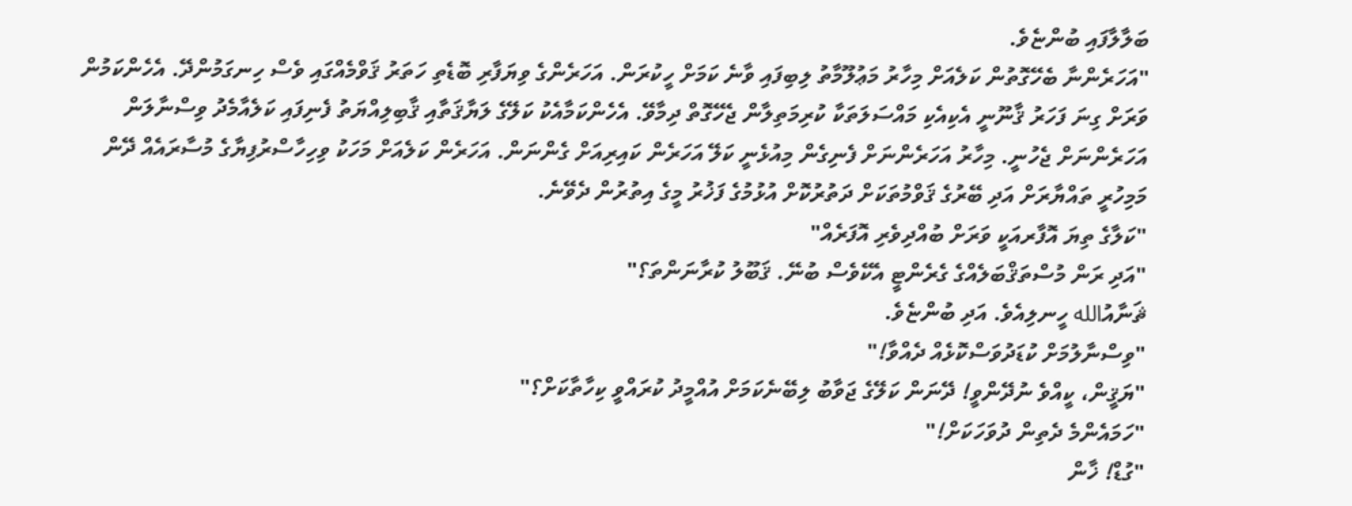ބަލާލާފައި ބުންޏެވެ.
"އަހަރެންނާ ބެހޭގޮތުން ކަލެއަށް މިހާރު މަޢުލޫމާތު ލިބިފައި ވާނެ ކަމަށް ހީކުރަން. އަހަރެންގެ ވިޔަފާރި ބޮޑެތި ހަތަރު ޤަވްމެއްގައި ވެސް ހިނގަމުންދޭ. އެހެންކަމުން ވަރަށް ގިނަ ފަހަރު ޤާނޫނީ އެކިއެކި މައްސަލަތަކާ ކުރިމަތިލާން ޖެހޭގޮތް ދިމާވޭ. އެހެންކަމާއެކު ކަލޭގެ ލަޔާޤަތާއި ޤާބިލިއްޔަތު ފެނިފައި ކަލެއާމެދު ވިސްނާލަން އަހަރެންނަށް ޖެހުނީ. މިހާރު އަހަރެންނަށް ފެނިގެން މިއުޅެނީ ކަލޭ އަހަރެން ކައިރިއަށް ގެންނަން. އަހަރެން ކަލެއަށް މަހަކު ވިހިހާސްރުފިޔާގެ މުސާރައެއް ދޭން މަމިހުރީ ތައްޔާރަށް އަދި ބޭރުގެ ޤަވްމުތަކަށް ދަތުރުކޮށް އުޅުމުގެ ފަޚުރު މީގެ އިތުރުން ދެވޭނެ.
"ކަލާގެ ތިޔަ އޮފާރއަކީ ވަރަށް ބުއްދިވެރި އޮފަރެއް"
"އަދި ރަން މުސްތަޤްބަލެއްގެ ގެރެންޓީ އެކޭވެސް ބުނޭ. ޤަބޫލު ކުރާނަންތަ؟"
ޘަނާއުالله ހީނލިއެވެ. އަދި ބުންޏެވެ.
"ވިސްނާލުމަށް ކުޑަދުވަސްކޮޅެއް ދެއްވާ!"
"ޔަޤީން، ކީއްވެ ނުދޭންވީ! ދޭނަން ކަލޭގެ ޖަވާބު ލިބޭނެކަމަށް އުއްމީދު ކުރައްވީ ކިހާތާކަށް؟"
"ހަމައެންމެ ދެތިން ދުވަހަކަށް!"
"ގުޑް! ޚާން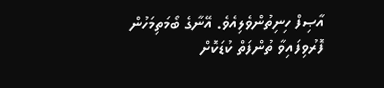އާޞިފް ހިނިތުންވެލިއެވެ. އޭނާގެ ބޯމަތިމަހުން ފޮރުވިފައިވާ ތުންފަތް ކުޑަކޮށް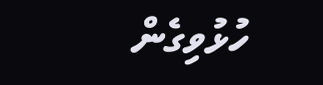ހުޅުވިގެން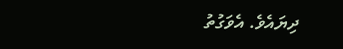ދިޔައެވެ. އެވަގުތު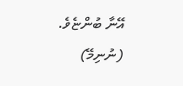އޭނާ ބުންޏެވެ.
(ނުނިމޭ)